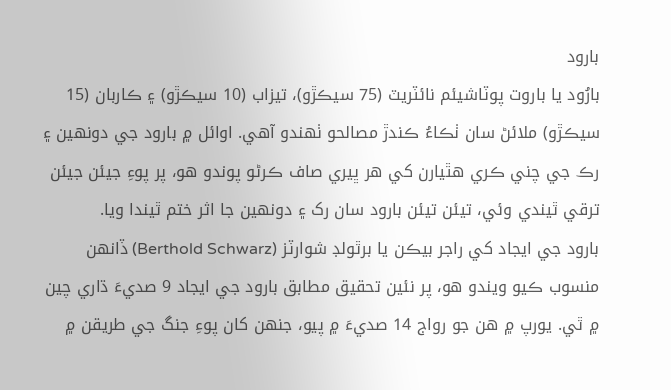بارود
بارُود يا باروت پوٽاشيئم نائٽريٽ (75 سيڪڙو)، تيزاب (10 سيڪڙو) ۽ ڪاربان (15 سيڪڙو) ملائڻ سان ٺڪاءُ ڪندڙ مصالحو ٺهندو آهي. اوائل ۾ بارود جي دونهين ۽ رڪ جي چني ڪري هٿيارن کي هر ڀيري صاف ڪرڻو پوندو هو، پر پوءِ جيئن جيئن ترقي ٿيندي وئي، تيئن تيئن بارود سان رک ۽ دونهين جا اثر ختم ٿيندا ويا.
بارود جي ايجاد کي راجر بيڪن يا برٿولڊ شوارٽز (Berthold Schwarz) ڏانهن منسوب ڪيو ويندو هو، پر نئين تحقيق مطابق بارود جي ايجاد 9 صديءَ ڌاري چين ۾ ٿي. يورپ ۾ هن جو رواج 14 صديءَ ۾ پيو، جنهن کان پوءِ جنگ جي طريقن ۾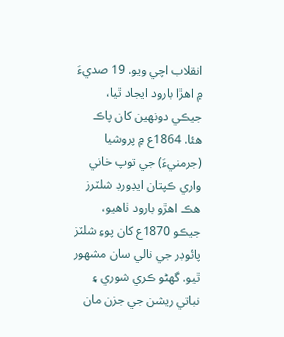انقلاب اچي ويو. 19 صديءَ ۾ اهڙا بارود ايجاد ٿيا، جيڪي دونهين کان پاڪ هئا. 1864ع ۾ پروشيا (جرمنيءَ) جي توپ خاني واري ڪپتان ايڊورڊ شلٽرز هڪ اهڙو بارود ٺاهيو، جيڪو 1870ع کان پوءِ شلٽز پائوڊر جي نالي سان مشهور ٿيو. گهڻو ڪري شوري ۽ نباتي ريشن جي جزن مان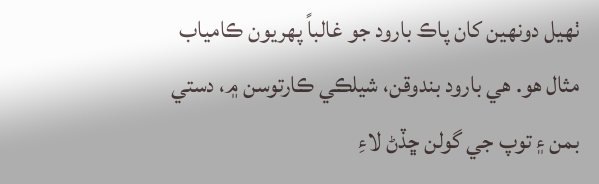ٺهيل دونهين کان پاڪ بارود جو غالباً پهريون ڪامياب مثال هو. هي بارود بندوقن، شيلڪي ڪارتوسن ۾، دستي بمن ۽ توپ جي گولن ڇڏڻ لاءِ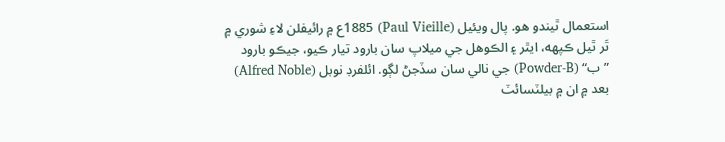استعمال ٿيندو هو. پال ويئيل (Paul Vieille) 1885ع ۾ رائيفلن لاءِ شوري ۾ تَر ٿيل ڪپهه، ايٿر ۽ الڪوهل جي ميلاپ سان بارود تيار ڪيو، جيڪو بارود ”ب“ (Powder-B) جي نالي سان سڏجڻ لڳو. ائلفرڊ نوبل (Alfred Noble) بعد ۾ ان ۾ بيلٽسائٽ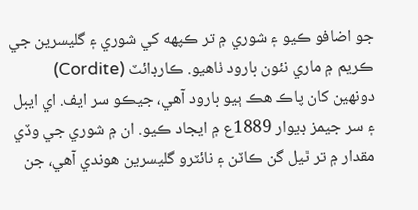جو اضافو ڪيو ۽ شوري ۾ تر ڪپهه کي شوري ۽ گليسرين جي ڪريم ۾ ماري نئون بارود ٺاهيو. ڪارڊائٽ (Cordite) دونهين کان پاڪ هڪ ٻيو بارود آهي، جيڪو سر ايف. اي ايبل ۽ سر جيمز ڊيوار 1889ع ۾ ايجاد ڪيو. ان ۾ شوري جي وڏي مقدار ۾ تر ٿيل گن ڪاٽن ۽ نائٽرو گليسرين هوندي آهي، جن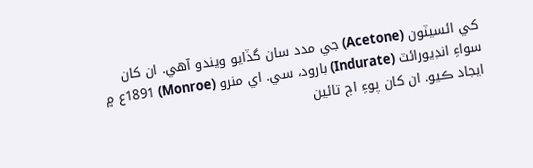کي ائسيٽون (Acetone) جي مدد سان گڏايو ويندو آهي. ان کان سواءِ انڊيورائٽ (Indurate) بارود، سي. اي منرو (Monroe) 1891ع ۾ ايجاد ڪيو. ان کان پوءِ اڄ تائين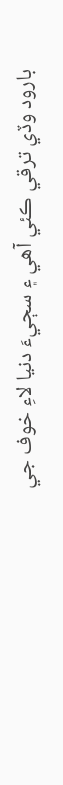بارود وڏي ترقي ڪئي آهي ۽ سڄيءَ دنيا لاءِ خوف جي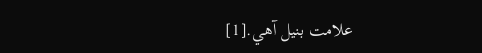علامت بنيل آهي.[1]